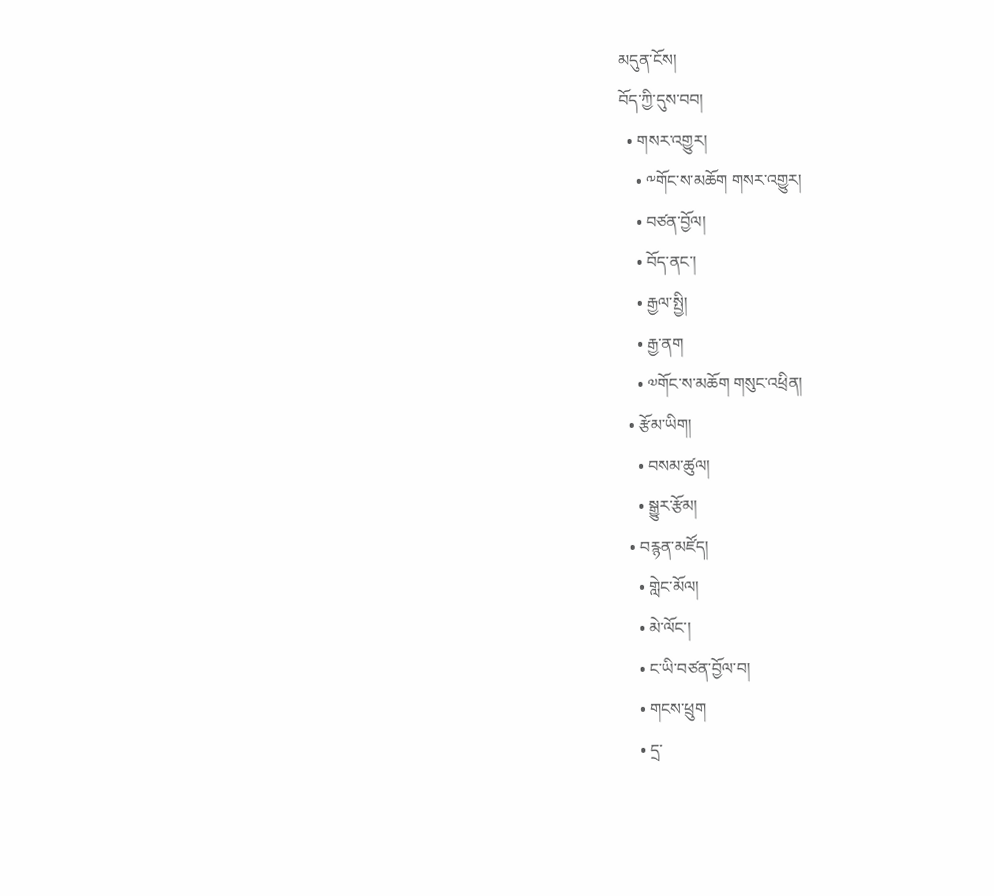མདུན་ངོས།
བོད་ཀྱི་དུས་བབ།
  • གསར་འགྱུར།
    • ༸གོང་ས་མཆོག གསར་འགྱུར།
    • བཙན་བྱོལ།
    • བོད་ནང་།
    • རྒྱལ་སྤྱི།
    • རྒྱ་ནག
    • ༧གོང་ས་མཆོག གསུང་འཕྲིན།
  • རྩོམ་ཡིག།
    • བསམ་ཚུལ།
    • སྒྱུར་རྩོམ།
  • བརྙན་མཛོད།
    • གླེང་མོལ།
    • མེ་ལོང་།
    • ང་ཡི་བཙན་བྱོལ་བ།
    • གངས་ཕྲུག
    • དྲ་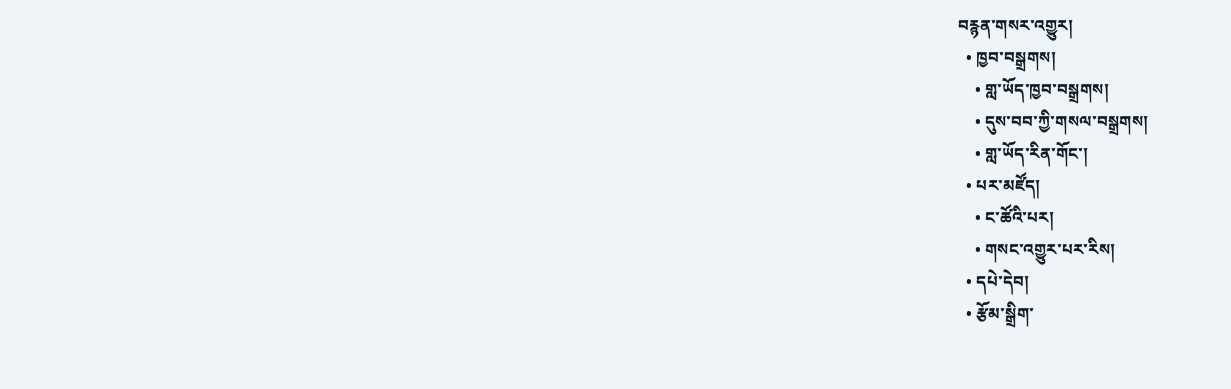བརྙན་གསར་འགྱུར།
  • ཁྱབ་བསྒྲགས།
    • གླ་ཡོད་ཁྱབ་བསྒྲགས།
    • དུས་བབ་ཀྱི་གསལ་བསྒྲགས།
    • གླ་ཡོད་རིན་གོང་།
  • པར་མཛོད།
    • ང་ཚོའི་པར།
    • གསང་འགྱུར་པར་རིས།
  • དཔེ་དེབ།
  • རྩོམ་སྒྲིག་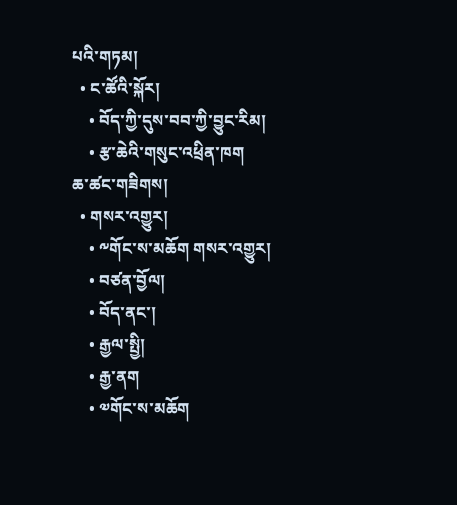པའི་གཏམ།
  • ང་ཚོའི་སྐོར།
    • བོད་ཀྱི་དུས་བབ་ཀྱི་བྱུང་རིམ།
    • རྩ་ཆེའི་གསུང་འཕྲིན་ཁག
ཆ་ཚང་གཟིགས།
  • གསར་འགྱུར།
    • ༸གོང་ས་མཆོག གསར་འགྱུར།
    • བཙན་བྱོལ།
    • བོད་ནང་།
    • རྒྱལ་སྤྱི།
    • རྒྱ་ནག
    • ༧གོང་ས་མཆོག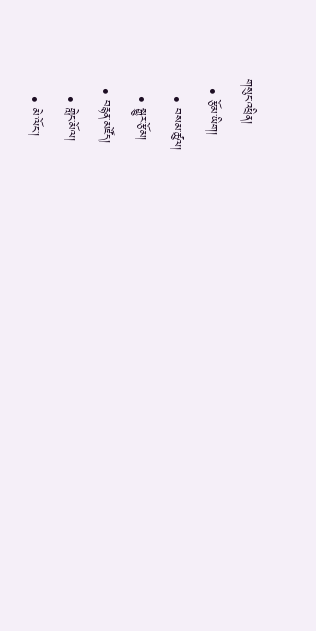གསུང་འཕྲིན།
  • རྩོམ་ཡིག།
    • བསམ་ཚུལ།
    • སྒྱུར་རྩོམ།
  • བརྙན་མཛོད།
    • གླེང་མོལ།
    • མེ་ལོང་།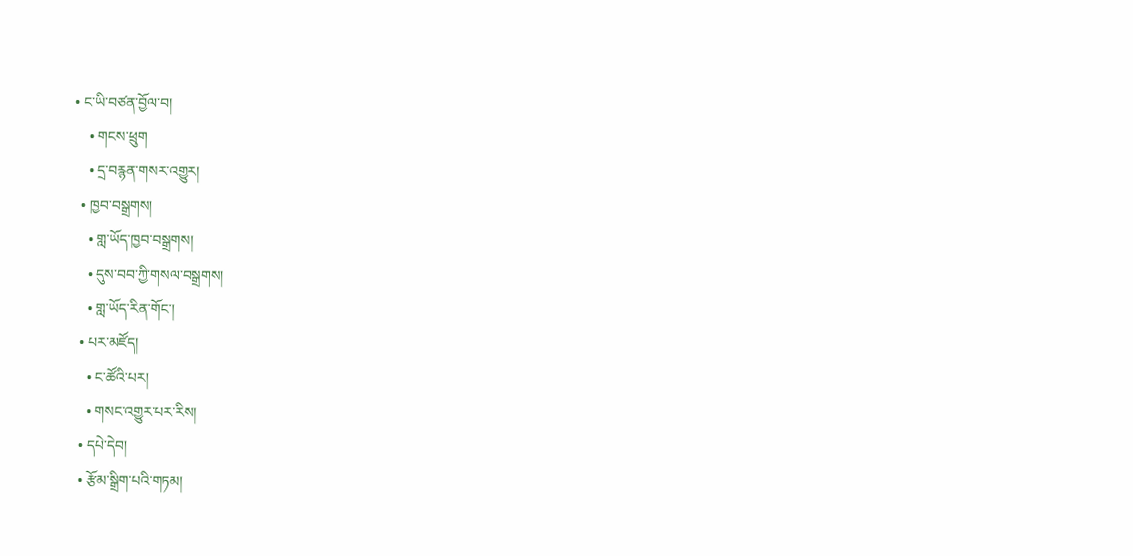• ང་ཡི་བཙན་བྱོལ་བ།
    • གངས་ཕྲུག
    • དྲ་བརྙན་གསར་འགྱུར།
  • ཁྱབ་བསྒྲགས།
    • གླ་ཡོད་ཁྱབ་བསྒྲགས།
    • དུས་བབ་ཀྱི་གསལ་བསྒྲགས།
    • གླ་ཡོད་རིན་གོང་།
  • པར་མཛོད།
    • ང་ཚོའི་པར།
    • གསང་འགྱུར་པར་རིས།
  • དཔེ་དེབ།
  • རྩོམ་སྒྲིག་པའི་གཏམ།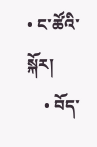• ང་ཚོའི་སྐོར།
    • བོད་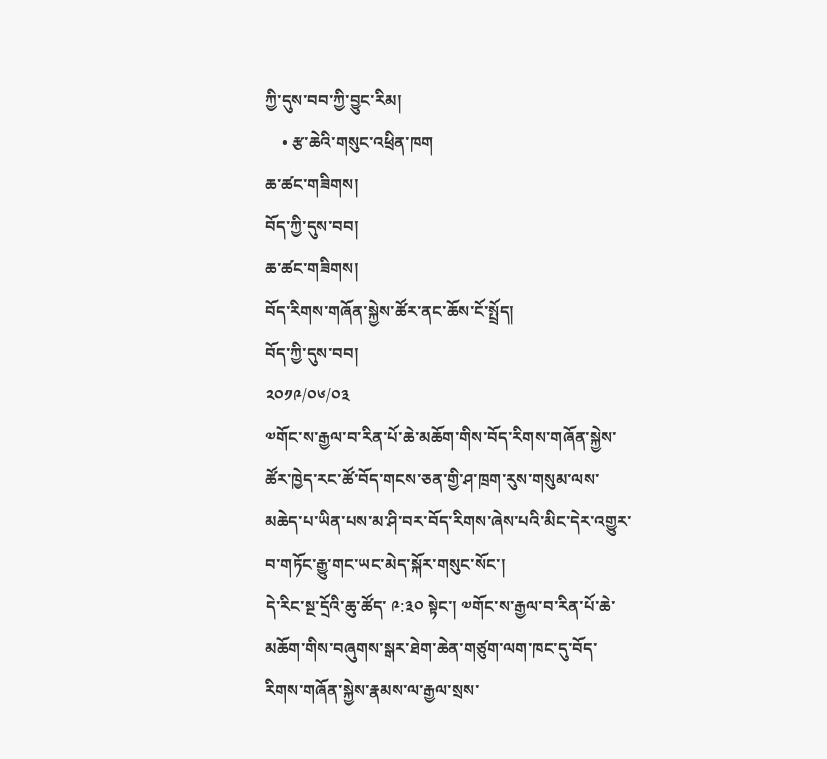ཀྱི་དུས་བབ་ཀྱི་བྱུང་རིམ།
    • རྩ་ཆེའི་གསུང་འཕྲིན་ཁག
ཆ་ཚང་གཟིགས།
བོད་ཀྱི་དུས་བབ།
ཆ་ཚང་གཟིགས།
བོད་རིགས་གཞོན་སྐྱེས་ཚོར་ནང་ཆོས་ངོ་སྤྲོད།
བོད་ཀྱི་དུས་བབ།
༢༠༡༩/༠༦/༠༣
༧གོང་ས་རྒྱལ་བ་རིན་པོ་ཆེ་མཆོག་གིས་བོད་རིགས་གཞོན་སྐྱེས་ཚོར་ཁྱེད་རང་ཚོ་བོད་གངས་ཅན་གྱི་ཤ་ཁྲག་རུས་གསུམ་ལས་མཆེད་པ་ཡིན་པས་མ་ཤི་བར་བོད་རིགས་ཞེས་པའི་མིང་དེར་འགྱུར་བ་གཏོང་རྒྱུ་གང་ཡང་མེད་སྐོར་གསུང་སོང་།
དེ་རིང་སྔ་དྲོའི་ཆུ་ཚོད་ ༩:༣༠ སྟེང་། ༧གོང་ས་རྒྱལ་བ་རིན་པོ་ཆེ་མཆོག་གིས་བཞུགས་སྒར་ཐེག་ཆེན་གཙུག་ལག་ཁང་དུ་བོད་རིགས་གཞོན་སྐྱེས་རྣམས་ལ་རྒྱལ་སྲས་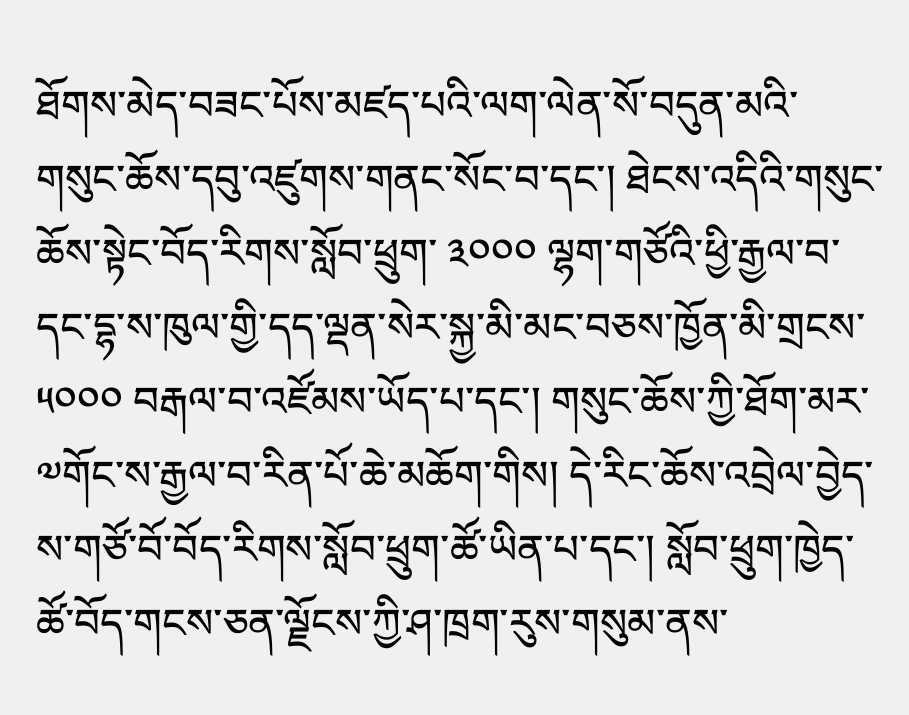ཐོགས་མེད་བཟང་པོས་མཛད་པའི་ལག་ལེན་སོ་བདུན་མའི་གསུང་ཆོས་དབུ་འཛུགས་གནང་སོང་བ་དང་། ཐེངས་འདིའི་གསུང་ཆོས་སྟེང་བོད་རིགས་སློབ་ཕྲུག་ ༣༠༠༠ ལྷག་གཙོའི་ཕྱི་རྒྱལ་བ་དང་དྷ་ས་ཁུལ་གྱི་དད་ལྡན་སེར་སྐྱ་མི་མང་བཅས་ཁྱོན་མི་གྲངས་ ༥༠༠༠ བརྒལ་བ་འཛོམས་ཡོད་པ་དང་། གསུང་ཆོས་ཀྱི་ཐོག་མར་༧གོང་ས་རྒྱལ་བ་རིན་པོ་ཆེ་མཆོག་གིས། དེ་རིང་ཆོས་འབྲེལ་བྱེད་ས་གཙོ་བོ་བོད་རིགས་སློབ་ཕྲུག་ཚོ་ཡིན་པ་དང་། སློབ་ཕྲུག་ཁྱེད་ཚོ་བོད་གངས་ཅན་ལྗོངས་ཀྱི་ཤ་ཁྲག་རུས་གསུམ་ནས་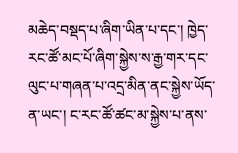མཆེད་བསྡད་པ་ཞིག་ཡིན་པ་དང་། ཁྱེད་རང་ཚོ་མང་པོ་ཞིག་སྐྱེས་ས་རྒྱ་གར་དང་ལུང་པ་གཞན་པ་འདྲ་མིན་ནང་སྐྱེས་ཡོད་ན་ཡང་། ང་རང་ཚོ་ཚང་མ་སྐྱེས་པ་ནས་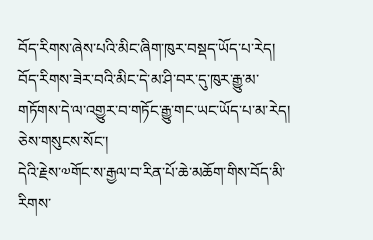བོད་རིགས་ཞེས་པའི་མིང་ཞིག་ཁུར་བསྡད་ཡོད་པ་རེད། བོད་རིགས་ཟེར་བའི་མིང་དེ་མ་ཤི་བར་དུ་ཁུར་རྒྱུ་མ་གཏོགས་དེ་ལ་འགྱུར་བ་གཏོང་རྒྱུ་གང་ཡང་ཡོད་པ་མ་རེད། ཅེས་གསུངས་སོང་།
དེའི་རྗེས་༧གོང་ས་རྒྱལ་བ་རིན་པོ་ཆེ་མཆོག་གིས་བོད་མི་རིགས་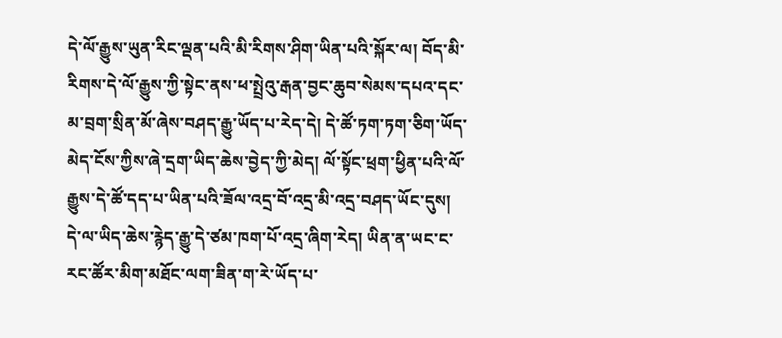དེ་ལོ་རྒྱུས་ཡུན་རིང་ལྡན་པའི་མི་རིགས་ཤིག་ཡིན་པའི་སྐོར་ལ། བོད་མི་རིགས་དེ་ལོ་རྒྱུས་ཀྱི་སྟེང་ནས་ཕ་སྤྲེའུ་རྒན་བྱང་ཆུབ་སེམས་དཔའ་དང་མ་བྲག་སྲིན་མོ་ཞེས་བཤད་རྒྱུ་ཡོད་པ་རེད་དེ། དེ་ཚོ་ཏག་ཏག་ཅིག་ཡོད་མེད་ངོས་ཀྱིས་ཞེ་དྲག་ཡིད་ཆེས་བྱེད་ཀྱི་མེད། ལོ་སྟོང་ཕྲག་ཕྱིན་པའི་ལོ་རྒྱུས་དེ་ཚོ་དད་པ་ཡིན་པའི་ཟོལ་འདྲ་བོ་འདྲ་མི་འདྲ་བཤད་ཡོང་དུས། དེ་ལ་ཡིད་ཆེས་རྙེད་རྒྱུ་དེ་ཙམ་ཁག་པོ་འདྲ་ཞིག་རེད། ཡིན་ན་ཡང་ང་རང་ཚོར་མིག་མཐོང་ལག་ཟིན་ག་རེ་ཡོད་པ་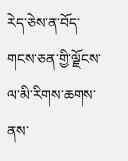རེད་ཅེས་ན་བོད་གངས་ཅན་གྱི་ལྗོངས་ལ་མི་རིགས་ཆགས་ནས་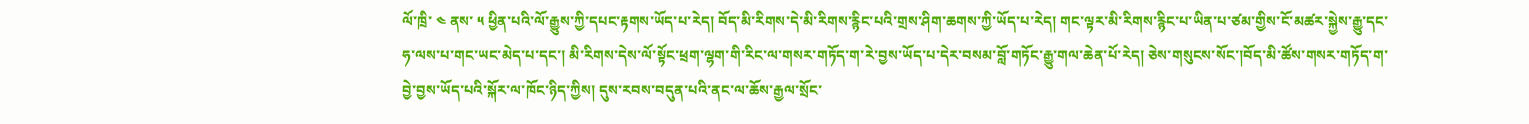ལོ་ཁྲི་ ༤ ནས་ ༥ ཕྱིན་པའི་ལོ་རྒྱུས་ཀྱི་དཔང་རྟགས་ཡོད་པ་རེད། བོད་མི་རིགས་དེ་མི་རིགས་རྙིང་པའི་གྲས་ཤིག་ཆགས་ཀྱི་ཡོད་པ་རེད། གང་ལྟར་མི་རིགས་རྙིང་པ་ཡིན་པ་ཙམ་གྱིས་ངོ་མཚར་སྐྱེས་རྒྱུ་དང་ཧ་ལས་པ་གང་ཡང་མེད་པ་དང་། མི་རིགས་དེས་ལོ་སྟོང་ཕྲག་ལྷག་གི་རིང་ལ་གསར་གཏོད་ག་རེ་བྱས་ཡོད་པ་དེར་བསམ་བློ་གཏོང་རྒྱུ་གལ་ཆེན་པོ་རེད། ཅེས་གསུངས་སོང་།བོད་མི་ཚོས་གསར་གཏོད་ག་བྱེ་བྱས་ཡོད་པའི་སྐོར་ལ་ཁོང་ཉིད་ཀྱིས། དུས་རབས་བདུན་པའི་ནང་ལ་ཆོས་རྒྱལ་སྲོང་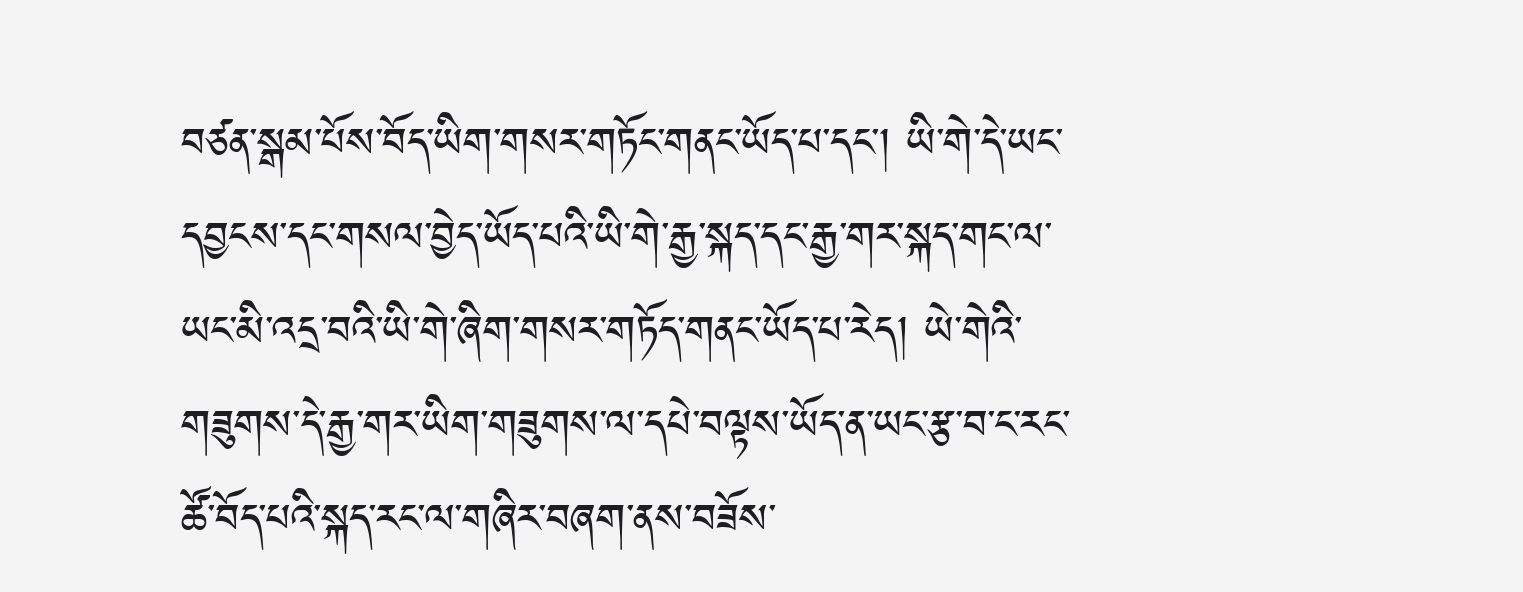བཙན་སྒམ་པོས་བོད་ཡིག་གསར་གཏོང་གནང་ཡོད་པ་དང་། ཡི་གེ་དེ་ཡང་དབྱངས་དང་གསལ་བྱེད་ཡོད་པའི་ཡི་གེ་རྒྱ་སྐད་དང་རྒྱ་གར་སྐད་གང་ལ་ཡང་མི་འདྲ་བའི་ཡི་གེ་ཞིག་གསར་གཏོད་གནང་ཡོད་པ་རེད། ཡེ་གེའི་གཟུགས་དེ་རྒྱ་གར་ཡིག་གཟུགས་ལ་དཔེ་བལྟས་ཡོད་ན་ཡང་རྩ་བ་ང་རང་ཚོ་བོད་པའི་སྐད་རང་ལ་གཞིར་བཞག་ནས་བཟོས་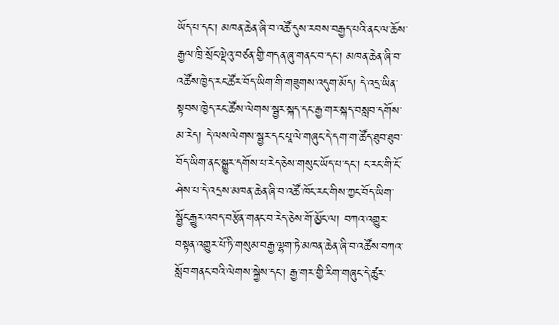ཡོད་པ་དང་། མཁན་ཆེན་ཞི་བ་འཚོ་དུས་རབས་བརྒྱད་པའི་ནང་ལ་ཆོས་རྒྱལ་ཁྲི་སྲོང་ལྡེའུ་བཙན་གྱི་གདན་ཞུ་གནང་བ་དང་། མཁན་ཆེན་ཞི་བ་འཚོས་ཁྱེད་རང་ཚོར་བོད་ཡིག་གི་གཟུགས་འདུག་མོད། དེ་འདྲ་ཡིན་སྟབས་ཁྱེད་རང་ཚོས་ལེགས་སྦྱར་སྐད་དང་རྒྱ་གར་སྐད་བསླབ་དགོས་མ་རེད། དེ་ལས་ལེགས་སྦྱར་དང་པཱ་ལེ་གཞུང་དེ་དག་ག་ཚོད་ཐུབ་ཐུབ་བོད་ཡིག་ནང་སྒྱུར་དགོས་པ་རེད་ཅེས་གསུང་ཡོད་པ་དང་། ང་རང་གི་ངོ་ཤེས་པ་དེ་འདྲས་མཁན་ཆེན་ཞི་བ་འཚོ་ཁོང་རང་གིས་ཀྱང་བོད་ཡིག་སྦྱོང་རྒྱུར་འབད་བརྩོན་གནང་བ་རེད་ཅེས་གོ་མྱོང་ལ། བཀའ་འགྱུར་བསྟན་འགྱུར་པོ་ཏི་གསུམ་བརྒྱ་ལྷག་ཏེ་མཁན་ཆེན་ཞི་བ་འཚོས་བཀའ་སློབ་གནང་བའི་ལེགས་སྐྱེས་དང་། རྒྱ་གར་གྱི་རིག་གཞུང་དེ་ཚུར་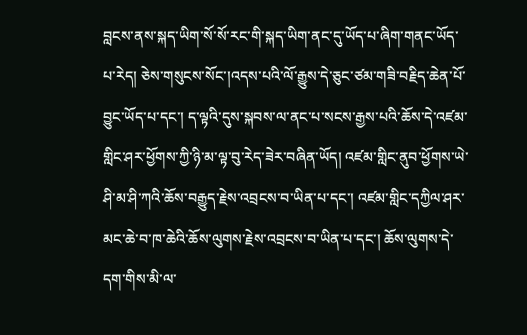བླངས་ནས་སྐད་ཡིག་སོ་སོ་རང་གི་སྐད་ཡིག་ནང་དུ་ཡོད་པ་ཞིག་གནང་ཡོད་པ་རེད། ཅེས་གསུངས་སོང་།འདས་པའི་ལོ་རྒྱུས་དེ་ཅུང་ཙམ་གཟི་བརྗིད་ཆེན་པོ་བྱུང་ཡོད་པ་དང་། ད་ལྟའི་དུས་སྐབས་ལ་ནང་པ་སངས་རྒྱས་པའི་ཆོས་དེ་འཛམ་གླིང་ཤར་ཕྱོགས་ཀྱི་ཉི་མ་ལྟ་བུ་རེད་ཟེར་བཞིན་ཡོད། འཛམ་གླིང་ནུབ་ཕྱོགས་ཡེ་ཤི་མ་ཤི་ཀའི་ཆོས་བརྒྱུད་རྗེས་འབྲངས་བ་ཡིན་པ་དང་། འཛམ་གླིང་དཀྱིལ་ཤར་མང་ཆེ་བ་ཁ་ཆེའི་ཆོས་ལུགས་རྗེས་འབྲངས་བ་ཡིན་པ་དང་། ཆོས་ལུགས་དེ་དག་གིས་མི་ལ་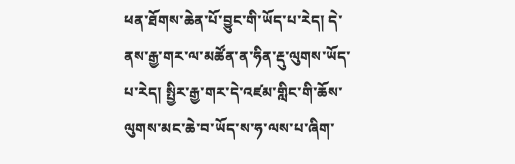ཕན་ཐོགས་ཆེན་པོ་བྱུང་གི་ཡོད་པ་རེད། དེ་ནས་རྒྱ་གར་ལ་མཚོན་ན་ཧིན་རྡུ་ལུགས་ཡོད་པ་རེད། སྤྱིར་རྒྱ་གར་དེ་འཛམ་གླིང་གི་ཆོས་ལུགས་མང་ཆེ་བ་ཡོད་ས་ཧ་ལས་པ་ཞིག་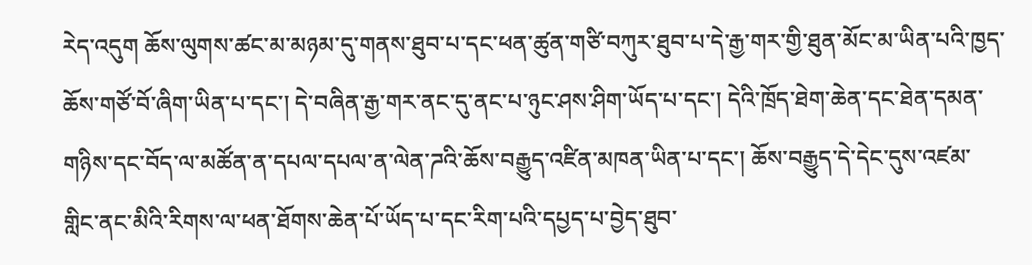རེད་འདུག ཆོས་ལུགས་ཚང་མ་མཉམ་དུ་གནས་ཐུབ་པ་དང་ཕན་ཚུན་གཙི་བཀུར་ཐུབ་པ་དེ་རྒྱ་གར་གྱི་ཐུན་མོང་མ་ཡིན་པའི་ཁྱད་ཆོས་གཙོ་བོ་ཞིག་ཡིན་པ་དང་། དེ་བཞིན་རྒྱ་གར་ནང་དུ་ནང་པ་ཉུང་ཤས་ཤིག་ཡོད་པ་དང་། དེའི་ཁྲོད་ཐེག་ཆེན་དང་ཐེན་དམན་གཉིས་དང་བོད་ལ་མཚོན་ན་དཔལ་དཔལ་ན་ལེན་ཌའི་ཆོས་བརྒྱུད་འཛིན་མཁན་ཡིན་པ་དང་། ཆོས་བརྒྱུད་དེ་དེང་དུས་འཛམ་གླིང་ནང་མིའི་རིགས་ལ་ཕན་ཐོགས་ཆེན་པོ་ཡོད་པ་དང་རིག་པའི་དཔྱད་པ་བྱེད་ཐུབ་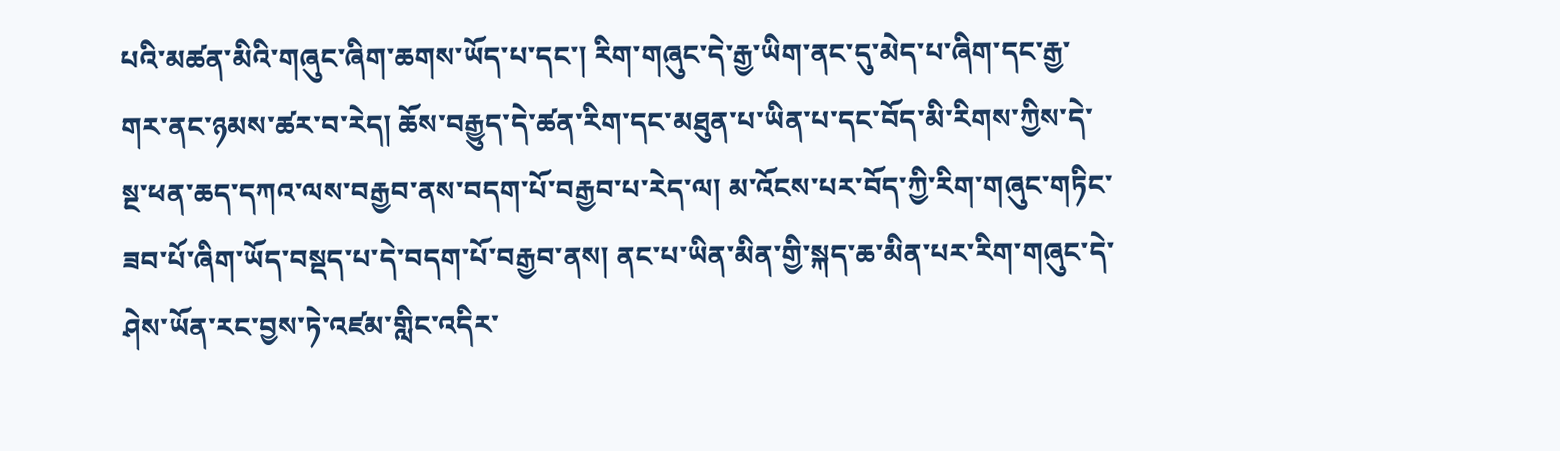པའི་མཚན་མིའི་གཞུང་ཞིག་ཆགས་ཡོད་པ་དང་། རིག་གཞུང་དེ་རྒྱ་ཡིག་ནང་དུ་མེད་པ་ཞིག་དང་རྒྱ་གར་ནང་ཉམས་ཚར་བ་རེད། ཆོས་བརྒྱུད་དེ་ཚན་རིག་དང་མཐུན་པ་ཡིན་པ་དང་བོད་མི་རིགས་ཀྱིས་དེ་སྔ་ཕན་ཆད་དཀའ་ལས་བརྒྱབ་ནས་བདག་པོ་བརྒྱབ་པ་རེད་ལ། མ་འོངས་པར་བོད་ཀྱི་རིག་གཞུང་གཏིང་ཟབ་པོ་ཞིག་ཡོད་བསྡད་པ་དེ་བདག་པོ་བརྒྱབ་ནས། ནང་པ་ཡིན་མིན་གྱི་སྐད་ཆ་མིན་པར་རིག་གཞུང་དེ་ཤེས་ཡོན་རང་བྱས་ཏེ་འཛམ་གླིང་འདིར་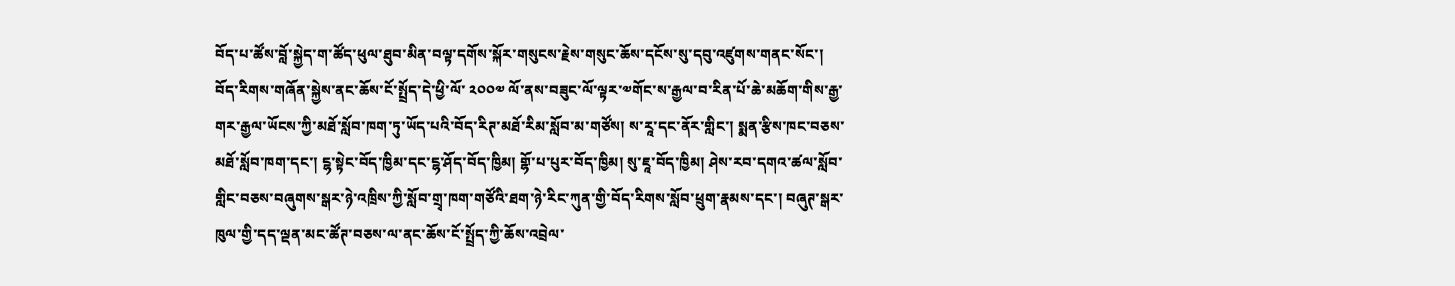བོད་པ་ཚོས་བློ་སྐྱེད་ག་ཚོད་ཕུལ་ཐུབ་མིན་བལྟ་དགོས་སྐོར་གསུངས་རྗེས་གསུང་ཆོས་དངོས་སུ་དབུ་འཛུགས་གནང་སོང་།
བོད་རིགས་གཞོན་སྐྱེས་ནང་ཆོས་ངོ་སྤྲོད་དེ་ཕྱི་ལོ་ ༢༠༠༧ ལོ་ནས་བཟུང་ལོ་ལྟར་༧གོང་ས་རྒྱལ་བ་རིན་པོ་ཆེ་མཆོག་གིས་རྒྱ་གར་རྒྱལ་ཡོངས་ཀྱི་མཐོ་སློབ་ཁག་ཏུ་ཡོད་པའི་བོད་རིཊ་མཐོ་རིམ་སློབ་མ་གཙོས། ས་རཱ་དང་ནོར་གླིང་། སྨན་རྩིས་ཁང་བཅས་མཐོ་སློབ་ཁག་དང་། ངྷ་སྟེང་བོད་ཁྱིམ་དང་ངྷ་ཤོད་བོད་ཁྱིམ། གྷོ་པ་པུར་བོད་ཁྱིམ། སུ་ཇཱ་བོད་ཁྱིམ། ཤེས་རབ་དགའ་ཚལ་སློབ་གླིང་བཅས་བཞུགས་སྒར་ཉེ་འཁྲིས་ཀྱི་སློབ་གྲྭ་ཁག་གཙོའི་ཐག་ཉེ་རིང་ཀུན་གྱི་བོད་རིགས་སློབ་ཕྲུག་རྣམས་དང་། བཞུཊ་སྒར་ཁུལ་གྱི་དད་ལྡན་མང་ཚོཊ་བཅས་ལ་ནང་ཆོས་ངོ་སྤྲོད་ཀྱི་ཆོས་འབྲེལ་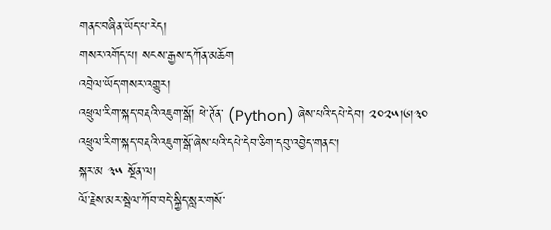གནང་བཞིན་ཡོད་པ་རེད།
གསར་འགོད་པ། སངས་རྒྱས་དཀོན་མཆོག
འབྲེལ་ཡོད་གསར་འགྱུར།
འཕྲུལ་རིག་སྐད་བརྡའི་འཇུག་སྒོ། ཕེ་ཊོན་ (Python) ཞེས་པའི་དཔེ་དེབ། ༢༠༢༥།༦།༣༠
འཕྲུལ་རིག་སྐད་བརྡའི་འཇུག་སྒོ་ཞེས་པའི་དཔེ་དེབ་ཅིག་དབུ་འབྱེད་གནང་།
སྐར་མ ༣༥ སྔོན་ལ།
ལོ་རྗེས་མར་སྦེལ་ཀོབ་བདེ་སྐྱིད་སླར་གསོ་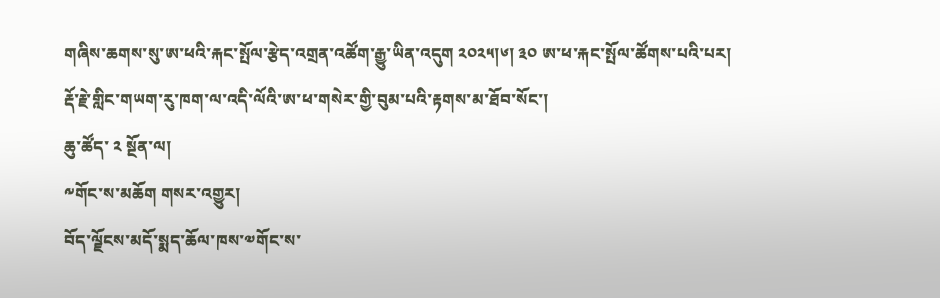གཞིས་ཆགས་སུ་ཨ་ཕའི་རྐང་སྤོལ་རྩེད་འགྲན་འཚོག་རྒྱུ་ཡིན་འདུག ༢༠༢༥།༦། ༣༠ ཨ་ཕ་རྐང་སྤོལ་ཚོགས་པའི་པར།
རྡོ་རྗེ་གླིང་གཡག་རུ་ཁག་ལ་འདི་ལོའི་ཨ་ཕ་གསེར་གྱི་བུམ་པའི་རྟགས་མ་ཐོབ་སོང་།
ཆུ་ཚོད་ ༢ སྔོན་ལ།
༸གོང་ས་མཆོག གསར་འགྱུར།
བོད་ལྗོངས་མདོ་སྨད་ཆོལ་ཁས་༧གོང་ས་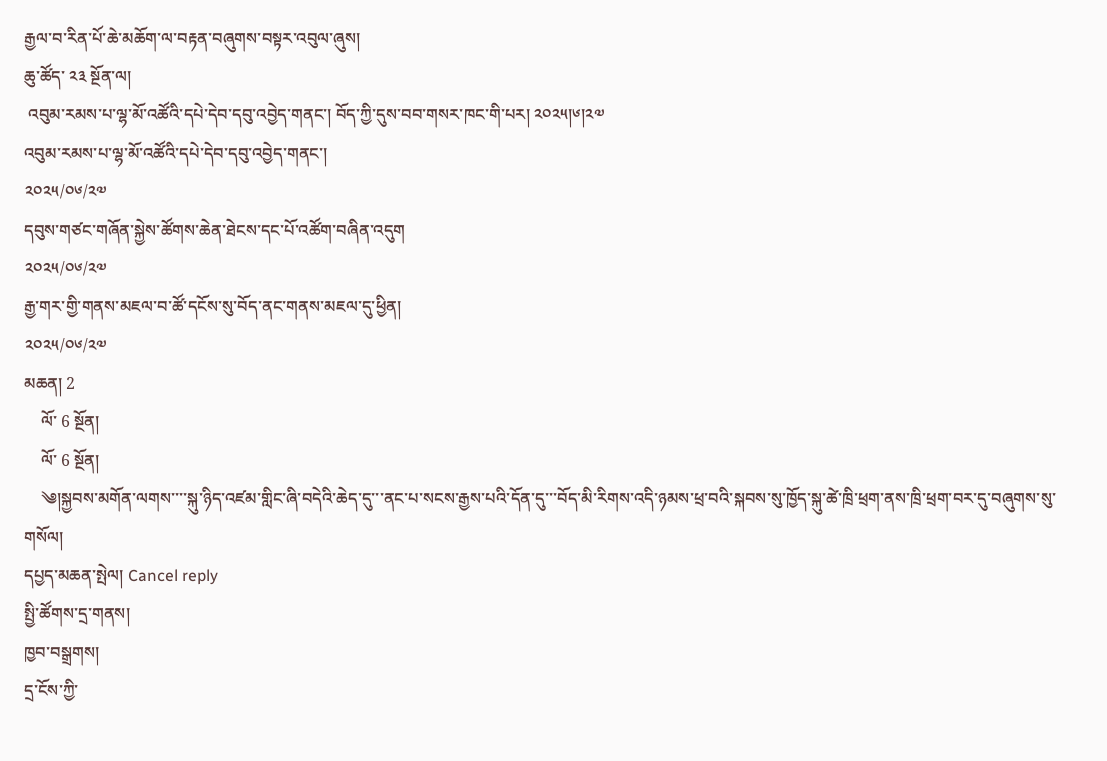རྒྱལ་བ་རིན་པོ་ཆེ་མཆོག་ལ་བརྟན་བཞུགས་བསྟར་འབུལ་ཞུས།
ཆུ་ཚོད་ ༢༣ སྔོན་ལ།
 འབུམ་རམས་པ་ལྷ་མོ་འཚོའི་དཔེ་དེབ་དབུ་འབྱེད་གནང་། བོད་ཀྱི་དུས་བབ་གསར་ཁང་གི་པར། ༢༠༢༥།༦།༢༧
འབུམ་རམས་པ་ལྷ་མོ་འཚོའི་དཔེ་དེབ་དབུ་འབྱེད་གནང་།
༢༠༢༥/༠༦/༢༧
དབུས་གཙང་གཞོན་སྐྱེས་ཚོགས་ཆེན་ཐེངས་དང་པོ་འཚོག་བཞིན་འདུག
༢༠༢༥/༠༦/༢༧
རྒྱ་གར་གྱི་གནས་མཇལ་བ་ཚོ་དངོས་སུ་བོད་ནང་གནས་མཇལ་དུ་ཕྱིན།
༢༠༢༥/༠༦/༢༧
མཆན། 2
    ལོ་ 6 སྔོན།
    ལོ་ 6 སྔོན།
    ༄།སྐྱབས་མགོན་ལགས་་་་སྐུ་ཉིད་འཛམ་གླིང་ཞི་བདེའི་ཆེད་དུ་་་ནང་པ་སངས་རྒྱས་པའི་དོན་དུ་་་བོད་མི་རིགས་འདི་ཉམས་ཕྲ་བའི་སྐབས་སུ་ཁྱོད་སྐུ་ཚེ་ཁྲི་ཕྲག་ནས་ཁྲི་ཕྲག་བར་དུ་བཞུགས་སུ་གསོལ།
དཔྱད་མཆན་སྤེལ། Cancel reply
སྤྱི་ཚོགས་དྲ་གནས།
ཁྱབ་བསྒྲགས།
དྲ་ངོས་ཀྱི་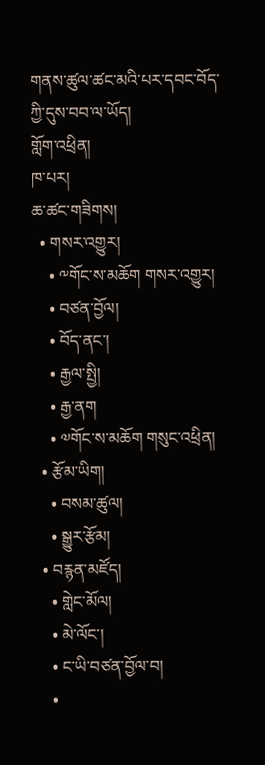གནས་ཚུལ་ཚང་མའི་པར་དབང་བོད་ཀྱི་དུས་བབ་ལ་ཡོད།
གློག་འཕྲིན།
ཁ་པར།
ཆ་ཚང་གཟིགས།
  • གསར་འགྱུར།
    • ༸གོང་ས་མཆོག གསར་འགྱུར།
    • བཙན་བྱོལ།
    • བོད་ནང་།
    • རྒྱལ་སྤྱི།
    • རྒྱ་ནག
    • ༧གོང་ས་མཆོག གསུང་འཕྲིན།
  • རྩོམ་ཡིག།
    • བསམ་ཚུལ།
    • སྒྱུར་རྩོམ།
  • བརྙན་མཛོད།
    • གླེང་མོལ།
    • མེ་ལོང་།
    • ང་ཡི་བཙན་བྱོལ་བ།
    •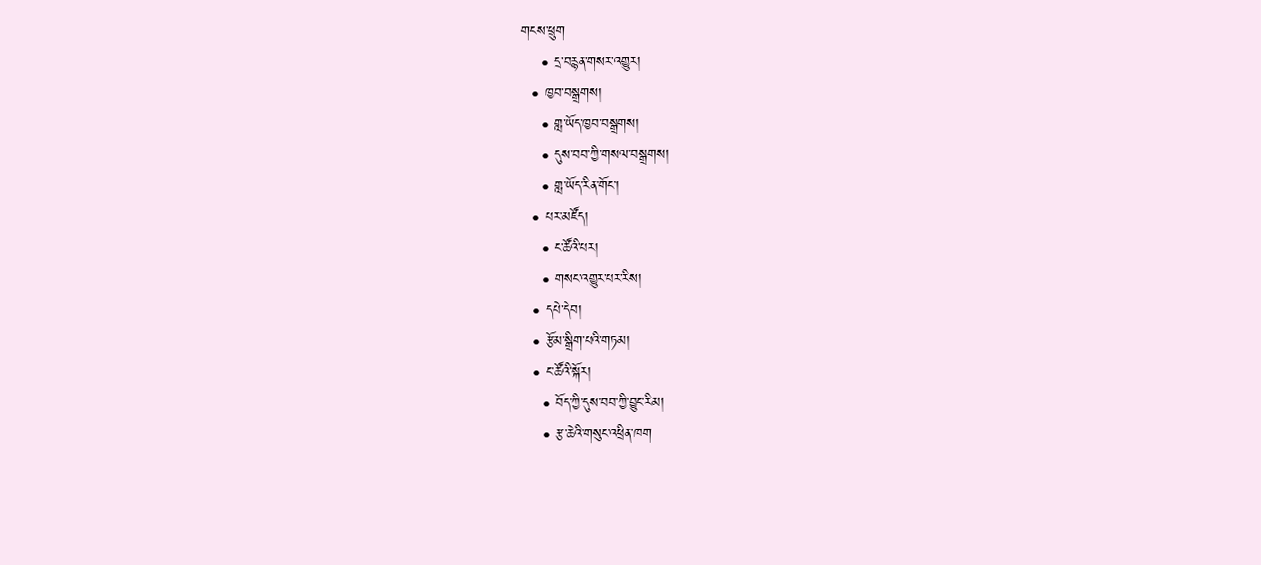གངས་ཕྲུག
    • དྲ་བརྙན་གསར་འགྱུར།
  • ཁྱབ་བསྒྲགས།
    • གླ་ཡོད་ཁྱབ་བསྒྲགས།
    • དུས་བབ་ཀྱི་གསལ་བསྒྲགས།
    • གླ་ཡོད་རིན་གོང་།
  • པར་མཛོད།
    • ང་ཚོའི་པར།
    • གསང་འགྱུར་པར་རིས།
  • དཔེ་དེབ།
  • རྩོམ་སྒྲིག་པའི་གཏམ།
  • ང་ཚོའི་སྐོར།
    • བོད་ཀྱི་དུས་བབ་ཀྱི་བྱུང་རིམ།
    • རྩ་ཆེའི་གསུང་འཕྲིན་ཁག